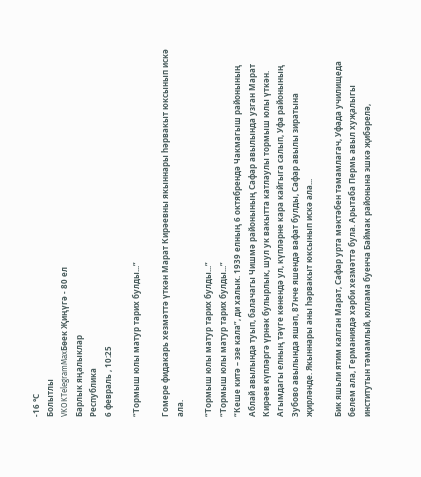-16 °С
Болытлы
VKOKTelegramMaxБөек Җиңүгә - 80 ел
Барлык яңалыклар
Республика
6 февраль , 10:25

“Тормыш юлы матур тарих булды...”

Гомере фидакарь хезмәттә үткән Марат Кирәевны якыннары һәрвакыт юксынып искә ала.

“Тормыш юлы матур тарих булды...”
“Тормыш юлы матур тарих булды...”
“Кеше китә – эзе кала”, ди халык. 1939 елның 6 октябрендә Чакмагыш районының Аблай авылында туып, балачагы Чишмә районының Сафар авылында узган Марат Кирәев күпләргә үрнәк булырлык, шул ук вакытта катлаулы тормыш юлы үткән. Агымдагы елның тәүге көнендә ул, күпләрне кара кайгыга салып, Уфа районының Зубово авылында яшәп, 87нче яшендә вафат булды, Сафар авылы зиратына җирләнде. Якыннары аны һәрвакыт юксынып искә ала...

Бик яшьли ятим калган Марат, Сафар урта мәктәбен тәмамлагач, Уфада училищеда белем ала, Германиядә хәрби хезмәттә була. Арытаба Пермь авыл хуҗалыгы институтын тәмамлый, юллама буенча Баймак районына эшкә җибәрелә,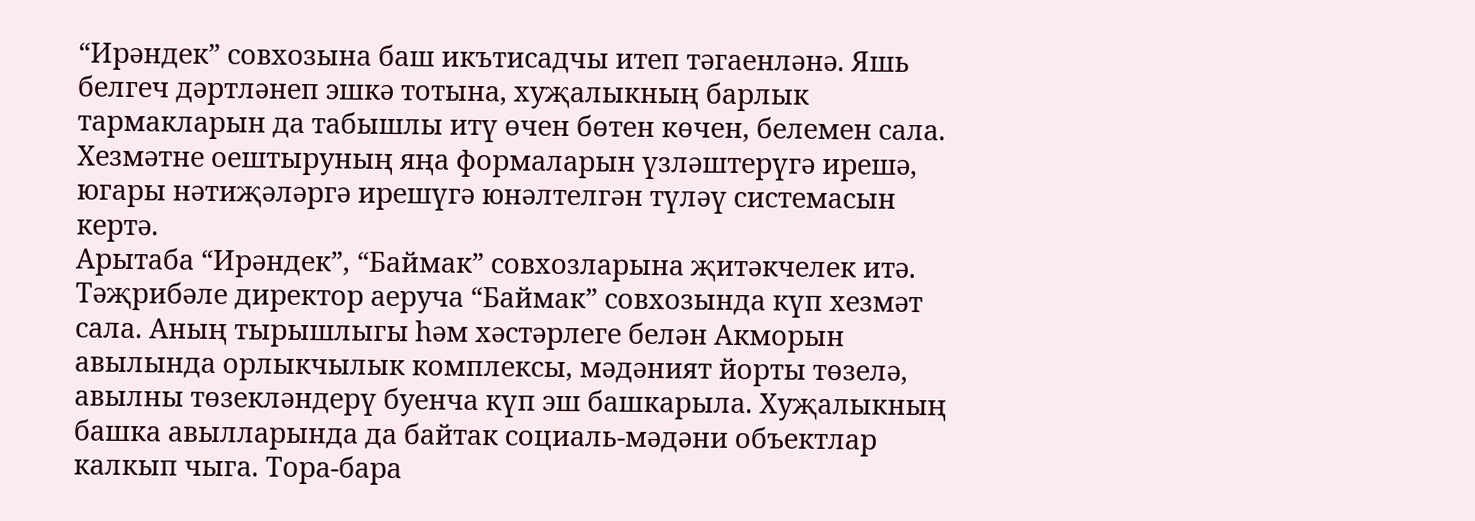“Ирәндек” совхозына баш икътисадчы итеп тәгаенләнә. Яшь белгеч дәртләнеп эшкә тотына, хуҗалыкның барлык тармакларын да табышлы итү өчен бөтен көчен, белемен сала. Хезмәтне оештыруның яңа формаларын үзләштерүгә ирешә, югары нәтиҗәләргә ирешүгә юнәлтелгән түләү системасын кертә.
Арытаба “Ирәндек”, “Баймак” совхозларына җитәкчелек итә. Тәҗрибәле директор аеруча “Баймак” совхозында күп хезмәт сала. Аның тырышлыгы һәм хәстәрлеге белән Акморын авылында орлыкчылык комплексы, мәдәният йорты төзелә, авылны төзекләндерү буенча күп эш башкарыла. Хуҗалыкның башка авылларында да байтак социаль-мәдәни объектлар калкып чыга. Тора-бара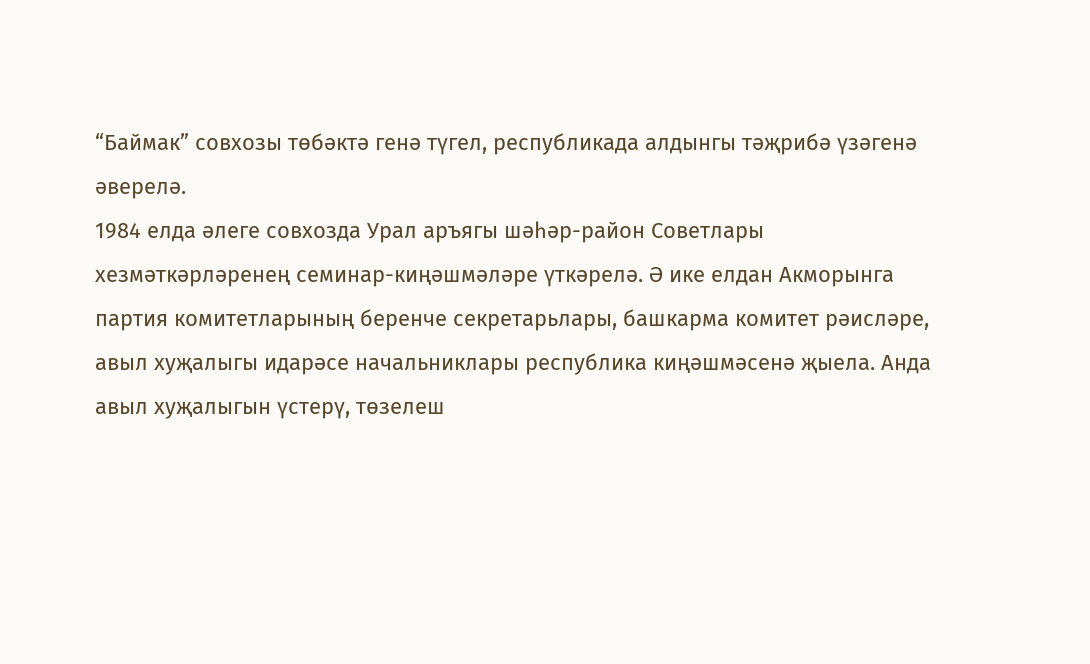“Баймак” совхозы төбәктә генә түгел, республикада алдынгы тәҗрибә үзәгенә әверелә.
1984 елда әлеге совхозда Урал аръягы шәһәр-район Советлары хезмәткәрләренең семинар-киңәшмәләре үткәрелә. Ә ике елдан Акморынга партия комитетларының беренче секретарьлары, башкарма комитет рәисләре, авыл хуҗалыгы идарәсе начальниклары республика киңәшмәсенә җыела. Анда авыл хуҗалыгын үстерү, төзелеш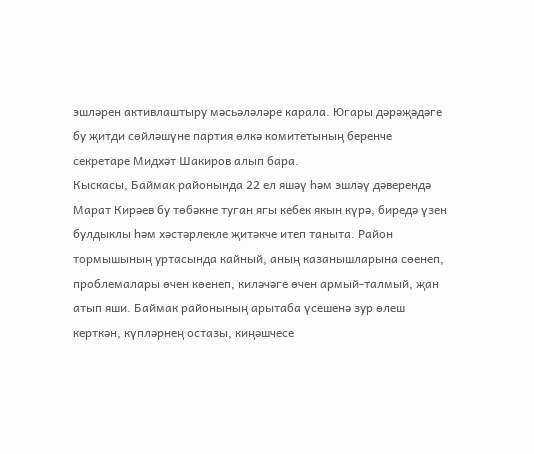эшләрен активлаштыру мәсьәләләре карала. Югары дәрәҗәдәге бу җитди сөйләшүне партия өлкә комитетының беренче секретаре Мидхәт Шакиров алып бара.
Кыскасы, Баймак районында 22 ел яшәү һәм эшләү дәверендә Марат Кирәев бу төбәкне туган ягы кебек якын күрә, биредә үзен булдыклы һәм хәстәрлекле җитәкче итеп таныта. Район тормышының уртасында кайный, аның казанышларына сөенеп, проблемалары өчен көенеп, киләчәге өчен армый-талмый, җан атып яши. Баймак районының арытаба үсешенә зур өлеш керткән, күпләрнең остазы, киңәшчесе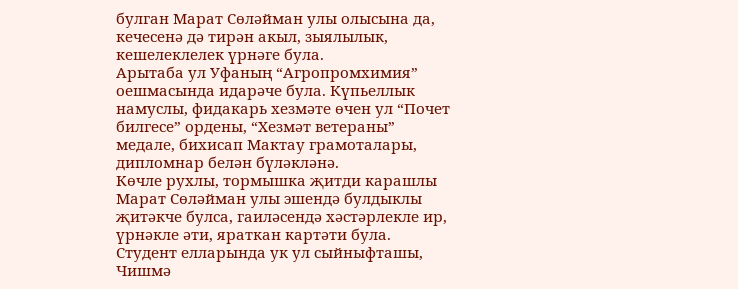булган Марат Сөләйман улы олысына да, кечесенә дә тирән акыл, зыялылык, кешелеклелек үрнәге була.
Арытаба ул Уфаның “Агропромхимия” оешмасында идарәче була. Күпьеллык намуслы, фидакарь хезмәте өчен ул “Почет билгесе” ордены, “Хезмәт ветераны” медале, бихисап Мактау грамоталары, дипломнар белән бүләкләнә.
Көчле рухлы, тормышка җитди карашлы Марат Сөләйман улы эшендә булдыклы җитәкче булса, гаиләсендә хәстәрлекле ир, үрнәкле әти, яраткан картәти була. Студент елларында ук ул сыйныфташы, Чишмә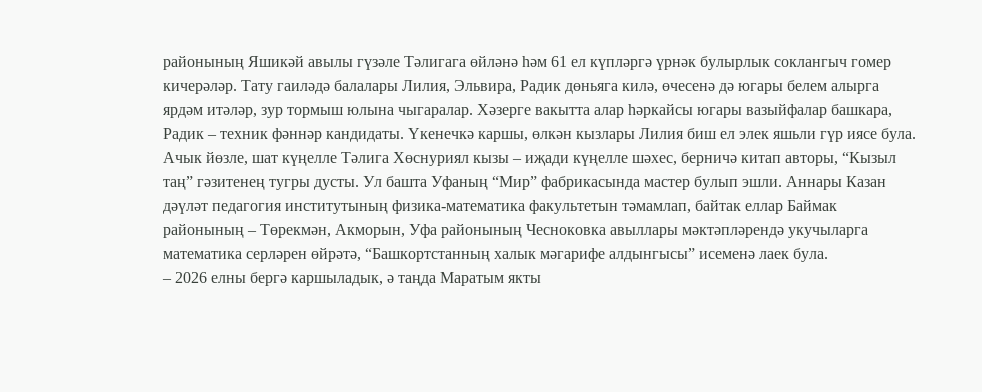районының Яшикәй авылы гүзәле Тәлигага өйләнә һәм 61 ел күпләргә үрнәк булырлык соклангыч гомер кичерәләр. Тату гаиләдә балалары Лилия, Эльвира, Радик дөньяга килә, өчесенә дә югары белем алырга ярдәм итәләр, зур тормыш юлына чыгаралар. Хәзерге вакытта алар һәркайсы югары вазыйфалар башкара, Радик – техник фәннәр кандидаты. Үкенечкә каршы, өлкән кызлары Лилия биш ел элек яшьли гүр иясе була.
Ачык йөзле, шат күңелле Тәлига Хөснуриял кызы – иҗади күңелле шәхес, берничә китап авторы, “Кызыл таң” гәзитенең тугры дусты. Ул башта Уфаның “Мир” фабрикасында мастер булып эшли. Аннары Казан дәүләт педагогия институтының физика-математика факультетын тәмамлап, байтак еллар Баймак районының – Төрекмән, Акморын, Уфа районының Чесноковка авыллары мәктәпләрендә укучыларга математика серләрен өйрәтә, “Башкортстанның халык мәгарифе алдынгысы” исеменә лаек була.
– 2026 елны бергә каршыладык, ә таңда Маратым якты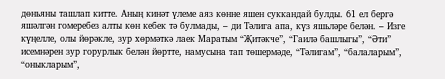дөньяны ташлап китте. Аның кинәт үлеме аяз көнне яшен суккандай булды. 61 ел бергә яшәлгән гомеребез алты көн кебек тә булмады, – ди Тәлига апа, күз яшьләре белән. – Изге күңелле, олы йөрәкле, зур хөрмәткә лаек Маратым “Җитәкче”, “Гаилә башлыгы”, “Әти” исемнәрен зур горурлык белән йөртте, намусына тап төшермәде, “Тәлигам”, “балаларым”, “оныкларым”,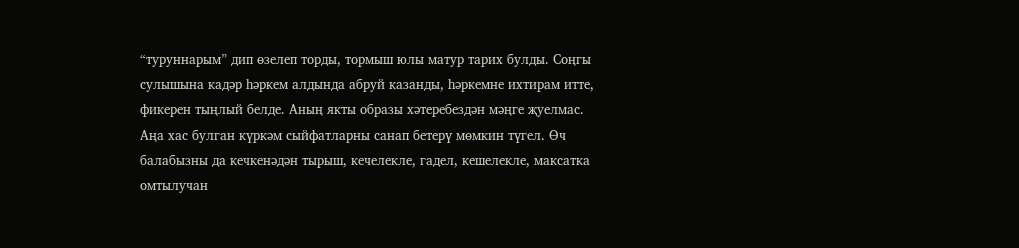“туруннарым” дип өзелеп торды, тормыш юлы матур тарих булды. Соңгы сулышына кадәр һәркем алдында абруй казанды, һәркемне ихтирам итте, фикерен тыңлый белде. Аның якты образы хәтеребездән мәңге җуелмас. Аңа хас булган күркәм сыйфатларны санап бетерү мөмкин түгел. Өч балабызны да кечкенәдән тырыш, кечелекле, гадел, кешелекле, максатка омтылучан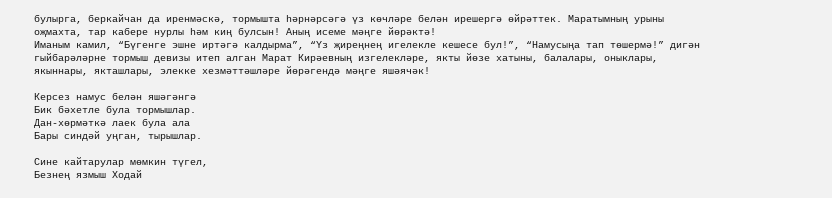булырга, беркайчан да иренмәскә, тормышта һәрнәрсәгә үз көчләре белән ирешергә өйрәттек. Маратымның урыны оҗмахта, тар кабере нурлы һәм киң булсын! Аның исеме мәңге йөрәктә!
Иманым камил, “Бүгенге эшне иртәгә калдырма”, “Үз җиреңнең игелекле кешесе бул!”, “Намусыңа тап төшермә!” дигән гыйбарәләрне тормыш девизы итеп алган Марат Кирәевның изгелекләре, якты йөзе хатыны, балалары, оныклары, якыннары, якташлары, элекке хезмәттәшләре йөрәгендә мәңге яшәячәк!

Керсез намус белән яшәгәнгә
Бик бәхетле була тормышлар.
Дан-хөрмәткә лаек була ала
Бары синдәй уңган, тырышлар.

Сине кайтарулар мөмкин түгел,
Безнең язмыш Ходай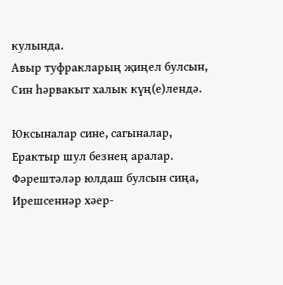кулында.
Авыр туфракларың җиңел булсын,
Син һәрвакыт халык күң(е)лендә.

Юксыналар сине, сагыналар,
Ерактыр шул безнең аралар.
Фәрештәләр юлдаш булсын сиңа,
Ирешсеннәр хәер-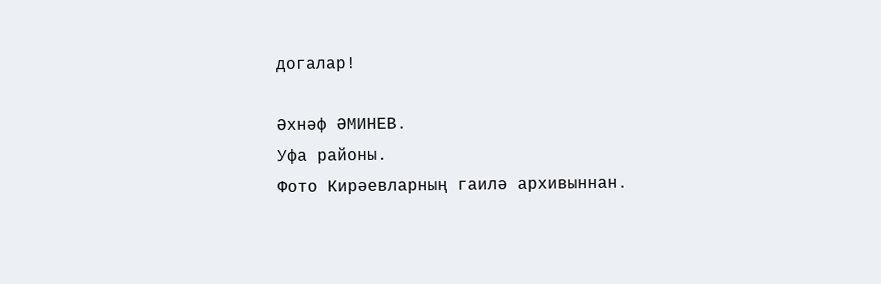догалар!

Әхнәф ӘМИНЕВ.
Уфа районы.
Фото Кирәевларның гаилә архивыннан.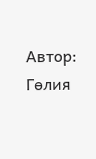Автор: Гөлия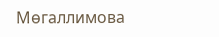Мөгаллимова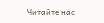Читайте нас